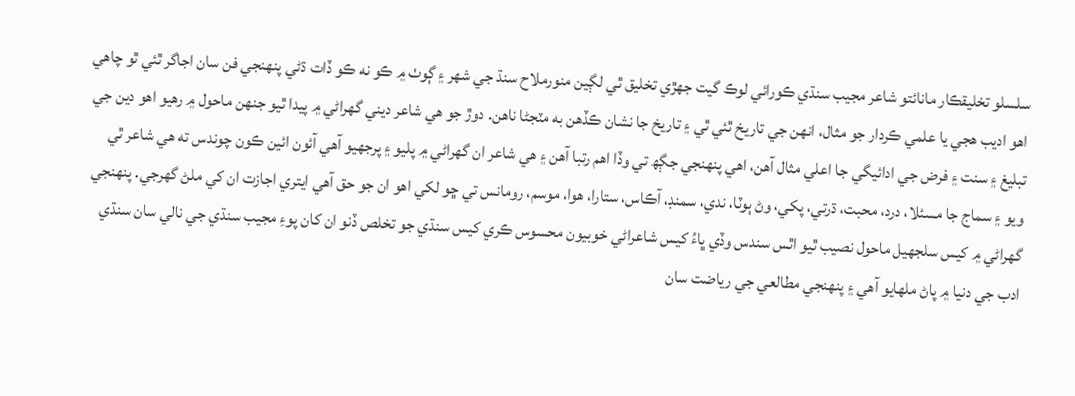سلسلو تخليقڪار مانائتو شاعر مجيب سنڌي ڪورائي لوڪ گيت جھڙي تخليق ٿي لڳين منورملاح سنڌ جي شھر ۽ ڳوٺ ۾ ڪو نه ڪو ڏات ڌڻي پنھنجي فن سان اجاگر ٿئي ٿو چاھي اھو اديب ھجي يا علمي ڪردار جو مثال، انھن جي تاريخ ٿئي ٿي ۽ تاريخ جا نشان ڪڏھن به مٽجڻا ناھن. دوڙ جو ھي شاعر ديني گھراڻي ۾ پيدا ٿيو جنھن ماحول ۾ رھيو اھو دين جي تبليغ ۽ سنت ۽ فرض جي ادائيگي جا اعلي مثال آھن، اھي پنھنجي جڳھ تي وڏا اھم رتبا آھن ۽ ھي شاعر ان گھراڻي ۾ پليو ۽ پرجھيو آھي آئون ائين ڪون چوندس ته ھي شاعر ٿي ويو ۽ سماج جا مسئلا، درد، محبت، ڌرتي، پکي، وڻ ٻوٽا، ندي، سمنڊ، آڪاس، ستارا، ھوا، موسم، رومانس تي ڇو لکي اھو ان جو حق آھي ايتري اجازت ان کي ملڻ گھرجي. پنھنجي گھراڻي ۾ کيس سلجھيل ماحول نصيب ٿيو اٿس سندس وڏي ڀاءُ کيس شاعراڻي خوبيون محسوس ڪري کيس سنڌي جو تخلص ڏنو ان کان پوءِ مجيب سنڌي جي نالي سان سنڌي ادب جي دنيا ۾ پاڻ ملھايو آھي ۽ پنھنجي مطالعي جي رياضت سان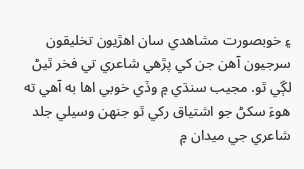۽ خوبصورت مشاھدي سان اھڙيون تخليقون سرجيون آھن جن کي پڙھي شاعري تي فخر ٿيڻ لڳي ٿو. مجيب سنڌي ۾ وڏي خوبي اھا به آھي ته ھوءَ سکڻ جو اشتياق رکي ٿو جنھن وسيلي جلد شاعري جي ميدان ۾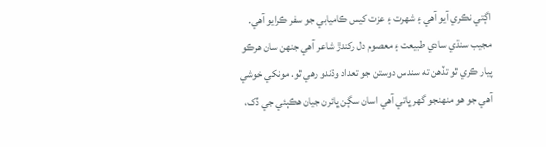اڳتي نڪري آيو آھي ۽ شھرت ۽ عزت کيس ڪاميابي جو سفر ڪرايو آھي. مجيب سنڌي سادي طبيعت ۽ معصوم دل رکندڙ شاعر آھي جنھن سان ھرڪو پيار ڪري ٿو تڏھن ته سندس دوستن جو تعداد وڌندو رھي ٿو. مونکي خوشي آھي جو ھو منھنجو گھر ڀاتي آھي اسان سڳن ڀائرن جيان ھڪٻئي جي ڏک،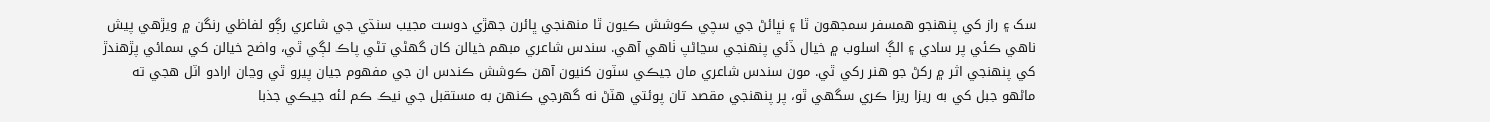سک ۽ راز کي پنھنجو ھمسفر سمجھون ٿا ۽ نڀائڻ جي سچي ڪوشش ڪيون ٿا منھنجي ڀائرن جهڙي دوست مجيب سنڌي جي شاعري رڳو لفاظي رنگن ۾ ويڙھي پيش ناھي ڪئي پر سادي ۽ الڳ اسلوب ۾ خيال ڏئي پنھنجي سڃاڻپ ٺاھي آھي. سندس شاعري مبھم خيالن کان گھڻي تڻي پاڪ لڳي ٿي، واضح خيالن کي سمائي پڙھندڙ کي پنھنجي اثر ۾ رکڻ جو ھنر رکي ٿي. مون سندس شاعري مان جيڪي سٽون کنيون آھن ڪوشش ڪندس ان جي مفھوم جيان پيرو ٿي وڃان ارادو اٽل ھجي ته ماڻھو جبل کي به ريزا ريزا ڪري سگھي ٿو، پر پنھنجي مقصد تان پوئتي ھٽڻ نه گھرجي ڪنھن به مستقبل جي نيڪ ڪم لئه جيڪي جذبا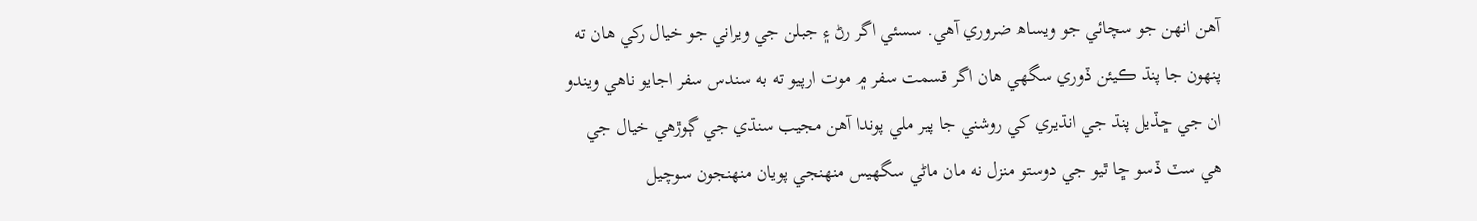آھن انھن جو سچائي جو ويساھ ضروري آھي. سسئي اگر رڻ ۽ جبلن جي ويراني جو خيال رکي ھان ته پنھون جا پنڌ ڪيئن ڏوري سگھي ھان اگر قسمت سفر ۾ موت ارپيو ته به سندس سفر اجايو ناھي ويندو ان جي ڇڏيل پنڌ جي انڌيري کي روشني جا پير ملي پوندا آھن مجيب سنڌي جي ڳوڙھي خيال جي ھي سٽ ڏسو ڇا ٿيو جي دوستو منزل نه مان ماڻي سگھيس منھنجي پويان منھنجون سوچيل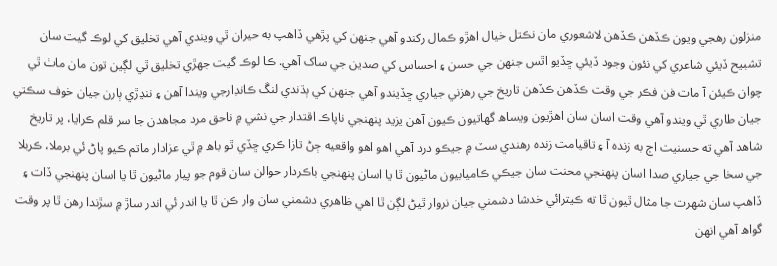منزلون رھجي ويون ڪڏھن ڪڏھن لاشعوري مان نڪتل خيال اھڙو ڪمال رکندو آھي جنھن کي پڙھي ڏاھپ به حيران ٿي ويندي آھي تخليق کي لوڪ گيت سان تشبيح ڏيئي شاعري کي نئون وجود ڏيئي ڇڏيو اٿس جنھن جي حسن ۽ احساس کي صدين جي ساک آھي. ڪا لوڪ گيت جھڙي تخليق ٿي لڳين تون مان ماٺ ٿي چوان ڪيئن آ مات فن فڪر جي وقت ڪڏھن ڪڏھن تاريخ جي رھزني جياري ڇڏيندو آھي جنھن کي ٻڌندي لنڱ ڪانڊارجي ويندا آھن ۽ ننڍڙي ٻارن جيان خوف سڪتي جيان طاري ٿي ويندو آھي وقت اسان سان اھڙيون ويساھ گھاتيون ڪيون آھن يزيد پنھنجي ناپاڪ اقتدار جي نشي ۾ ناحق مرد مجاھدن جا سر قلم ڪرايا، پر تاريخ شاھد آهي ته حسنيت اڄ به زنده آ ۽ تاقیامت زنده رھندي سٽ ۾ جيڪو درد آھي اھو اھو واقعيه ڄڻ تازا ڪري ڇڏي ٿو باھ ۾ ٿي عزادار ماتم ڪيو پاڻ ئي برملا، ڪربلا جي سخا جي جياري صدا اسان پنھنجي محنت سان جيڪي ڪاميابيون ماڻيون ٿا يا اسان پنھنجي باڪردار حوالن سان قوم جو پيار ماڻيون ٿا يا اسان پنھنجي ڏات ۽ ڏاھپ سان شھرت جا مثال ٿيون ٿا ته ڪيترائي خدشا دشمني جيان نروار ٿيڻ لڳن ٿا اھي ظاھري دشمني سان وار ڪن ٿا يا اندر ئي اندر ساڙ ۾ سڙندا رھن ٿا پر وقت گواھ آھي انھن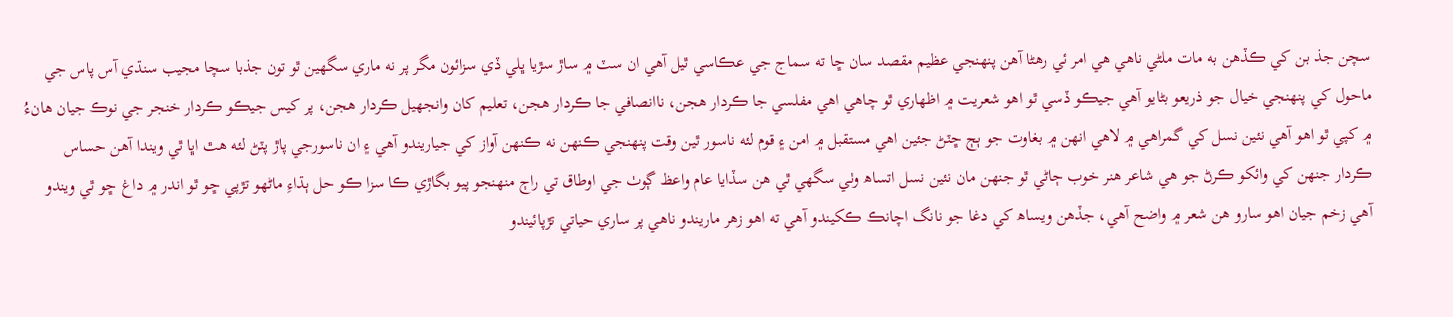سچن جذ بن کي ڪڏھن به مات ملڻي ناھي ھي امر ئي رھڻا آھن پنھنجي عظيم مقصد سان ڇا ته سماج جي عڪاسي ٿيل آهي ان سٽ ۾ ساڙ سڙيا ڀلي ڏي سزائون مگر پر نه ماري سگھين ٿو تون جذبا سچا مجيب سنڌي آس پاس جي ماحول کي پنھنجي خيال جو ذريعو بڻايو آھي جيڪو ڏسي ٿو اھو شعريت ۾ اظھاري ٿو چاھي اھي مفلسي جا ڪردار ھجن، ناانصافي جا ڪردار ھجن، تعليم کان وانجھيل ڪردار ھجن، پر کيس جيڪو ڪردار خنجر جي نوڪ جيان ھانءُ ۾ کپي ٿو اھو آھي نئين نسل کي گمراھي ۾ لاھي انھن ۾ بغاوت جو ٻڄ ڇٽڻ جئين اھي مستقبل ۾ امن ۽ قوم لئه ناسور ٿين وقت پنھنجي ڪنھن نه ڪنھن آواز کي جياريندو آھي ۽ ان ناسورجي پاڙ پٽڻ لئه ھٿ اڀا ٿي ويندا آھن حساس ڪردار جنھن کي وائکو ڪرڻ جو ھي شاعر ھنر خوب ڄاڻي ٿو جنھن مان نئين نسل اتساھ وٺي سگھي ٿي ھن سڏايا عام واعظ ڳوٺ جي اوطاق تي راڄ منھنجو پيو بگاڙي ڪا سزا ڪو حل ٻڌاءِ ماڻھو تڙپي ڇو ٿو اندر ۾ داغ ڇو ٿي ويندو آھي زخم جيان اھو سارو ھن شعر ۾ واضح آھي، جڏھن ويساھ کي دغا جو نانگ اچانڪ ڪکيندو آھي ته اھو زھر ماريندو ناھي پر ساري حياتي تڙپائيندو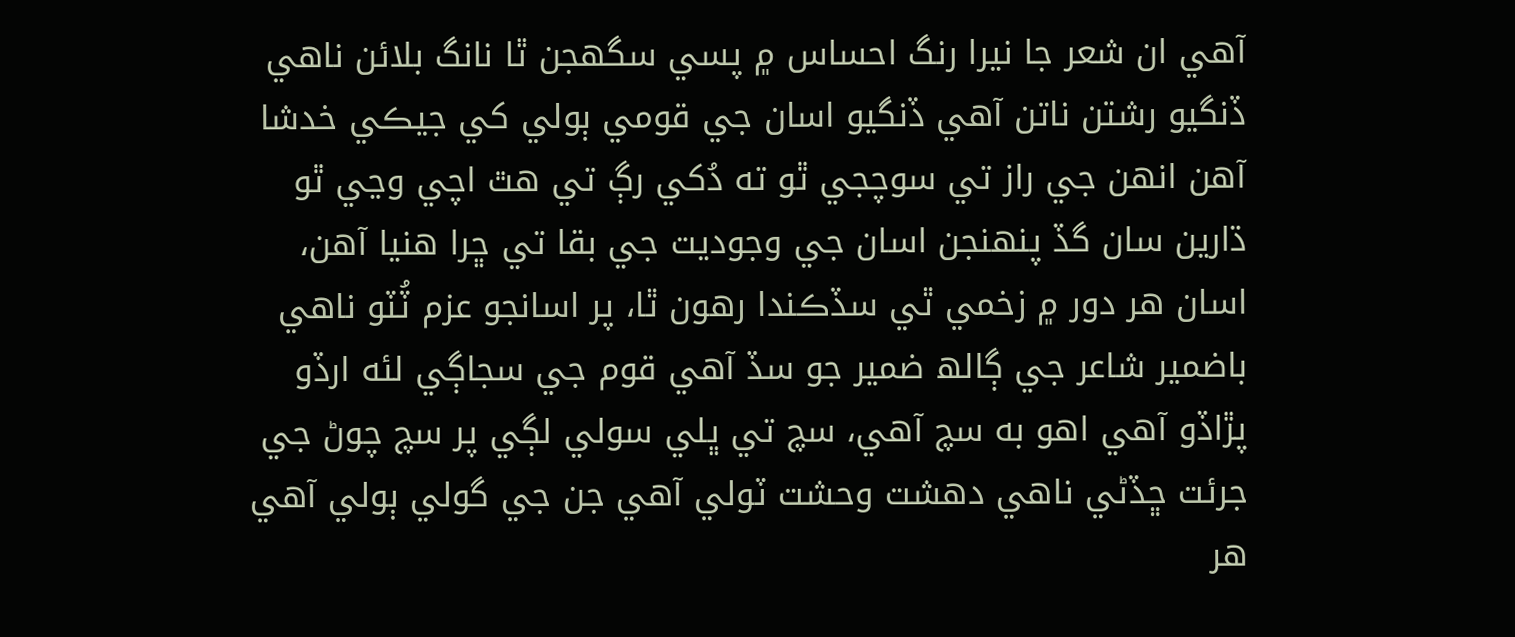آھي ان شعر جا نيرا رنگ احساس ۾ پسي سگھجن ٿا نانگ بلائن ناھي ڏنگيو رشتن ناتن آھي ڏنگيو اسان جي قومي ٻولي کي جيڪي خدشا آھن انھن جي راز تي سوچجي ٿو ته دُکي رڳ تي ھٿ اچي وڃي ٿو ڌارين سان گڏ پنھنجن اسان جي وجوديت جي بقا تي ڇرا ھنيا آھن، اسان ھر دور ۾ زخمي ٿي سڏڪندا رھون ٿا، پر اسانجو عزم ٽُٽو ناھي باضمير شاعر جي ڳالھ ضمير جو سڏ آھي قوم جي سجاڳي لئه ارڏو پڙاڏو آھي اھو به سچ آھي، سچ تي ڀلي سولي لڳي پر سچ چوڻ جي جرئت ڇڏڻي ناھي دھشت وحشت ٽولي آھي جن جي گولي ٻولي آھي ھر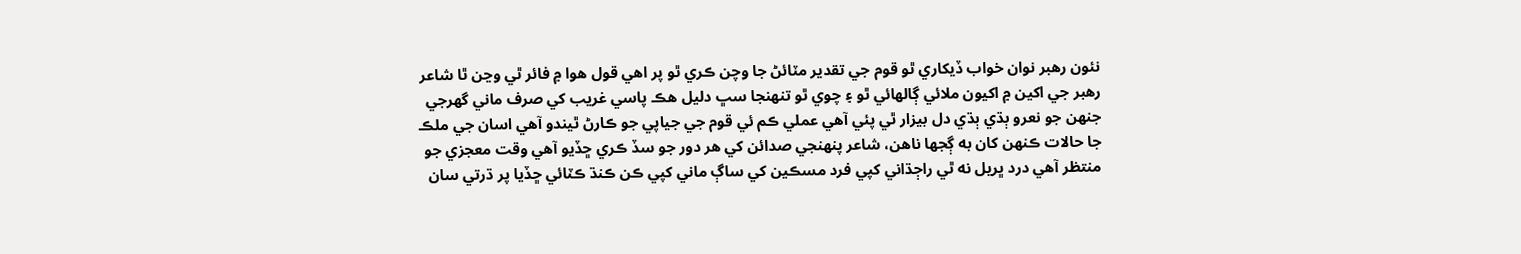نئون رھبر نوان خواب ڏيکاري ٿو قوم جي تقدير مٽائڻ جا وچن ڪري ٿو پر اھي قول ھوا ۾ فائر ٿي وڃن ٿا شاعر رھبر جي اکين ۾ اکيون ملائي ڳالھائي ٿو ۽ چوي ٿو تنھنجا سڀ دليل ھڪ پاسي غريب کي صرف ماني گھرجي جنھن جو نعرو ٻڌي ٻڌي دل بيزار ٿي پئي آھي عملي ڪم ئي قوم جي جياپي جو ڪارڻ ٿيندو آھي اسان جي ملڪ جا حالات ڪنھن کان به ڳجھا ناھن، شاعر پنھنجي صدائن کي ھر دور جو سڏ ڪري ڇڏيو آھي وقت معجزي جو منتظر آھي درد ڀريل نه ٿي راڄڌاني کپي فرد مسڪين کي ساڳ ماني کپي ڪن ڪنڌ ڪٽائي ڇڏيا پر ڌرتي سان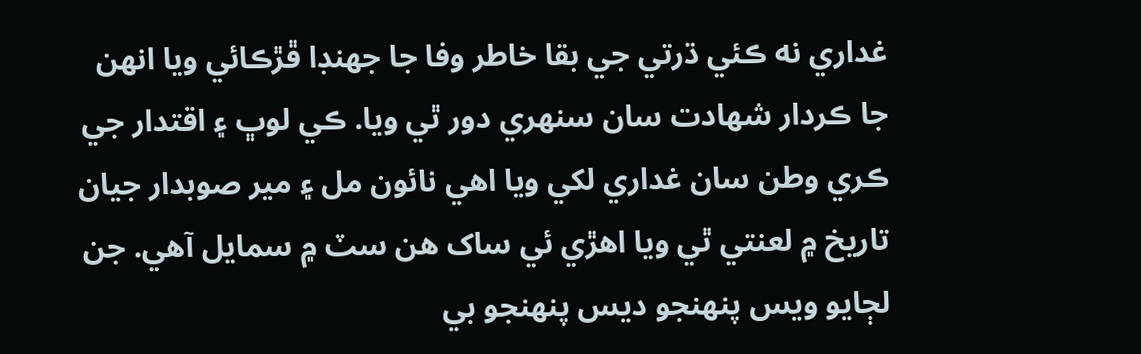غداري نه ڪئي ڌرتي جي بقا خاطر وفا جا جھنڊا ڦڙڪائي ويا انھن جا ڪردار شھادت سان سنھري دور ٿي ويا. ڪي لوڀ ۽ اقتدار جي ڪري وطن سان غداري لکي ويا اھي نائون مل ۽ مير صوبدار جيان تاريخ ۾ لعنتي ٿي ويا اھڙي ئي ساک ھن سٽ ۾ سمايل آھي. جن لڄايو ويس پنھنجو ديس پنھنجو بي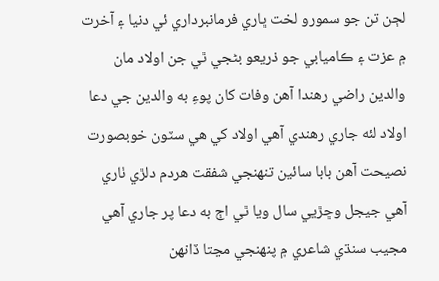لڄن تن جو سمورو لخت ڀاري فرمانبرداري ئي دنيا ۽ آخرت ۾ عزت ۽ ڪاميابي جو ذريعو بڻجي ٿي جن اولاد مان والدين راضي رھندا آھن وفات کان پوءِ به والدين جي دعا اولاد لئه جاري رھندي آھي اولاد کي ھي سٽون خوبصورت نصيحت آھن بابا سائين تنھنجي شفقت ھردم دلڙي ٺاري آھي جيجل وڇڙيي سال ويا ٿي اڄ به دعا پر جاري آھي مجيب سنڌي شاعري ۾ پنھنجي مڃتا ڏانھن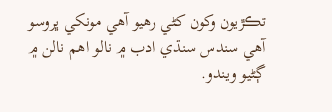تڪڙيون وکون کڻي رھيو آھي مونکي ڀروسو آھي سندس سنڌي ادب ۾ نالو اھم نالن ۾ ڳڻيو ويندو.